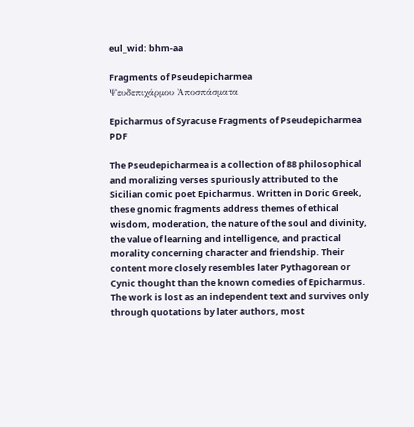eul_wid: bhm-aa

Fragments of Pseudepicharmea
Ψευδεπιχάρμου Ἀποσπάσματα

Epicharmus of Syracuse Fragments of Pseudepicharmea PDF

The Pseudepicharmea is a collection of 88 philosophical and moralizing verses spuriously attributed to the Sicilian comic poet Epicharmus. Written in Doric Greek, these gnomic fragments address themes of ethical wisdom, moderation, the nature of the soul and divinity, the value of learning and intelligence, and practical morality concerning character and friendship. Their content more closely resembles later Pythagorean or Cynic thought than the known comedies of Epicharmus. The work is lost as an independent text and survives only through quotations by later authors, most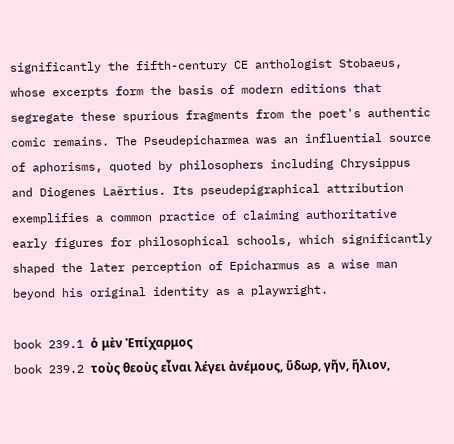significantly the fifth-century CE anthologist Stobaeus, whose excerpts form the basis of modern editions that segregate these spurious fragments from the poet's authentic comic remains. The Pseudepicharmea was an influential source of aphorisms, quoted by philosophers including Chrysippus and Diogenes Laërtius. Its pseudepigraphical attribution exemplifies a common practice of claiming authoritative early figures for philosophical schools, which significantly shaped the later perception of Epicharmus as a wise man beyond his original identity as a playwright.

book 239.1 ὁ μὲν Ἐπίχαρμος
book 239.2 τοὺς θεοὺς εἶναι λέγει ἀνέμους, ὕδωρ, γῆν, ἥλιον,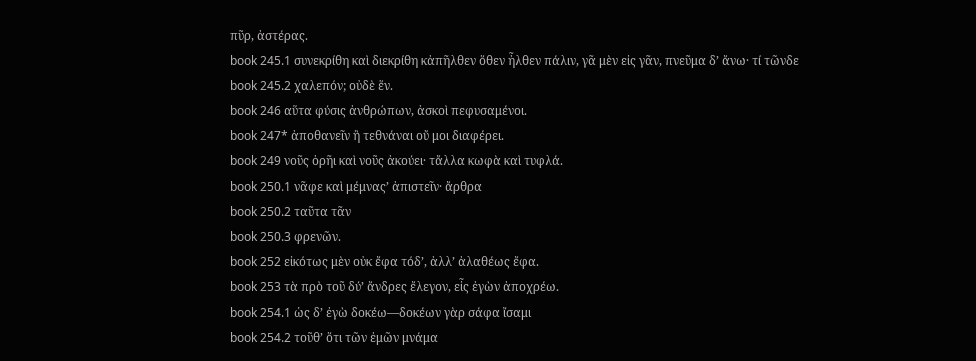πῦρ, ἀστέρας.
book 245.1 συνεκρίθη καὶ διεκρίθη κἀπῆλθεν ὅθεν ἦλθεν πάλιν, γᾶ μὲν εἰς γᾶν, πνεῦμα δ’ ἄνω· τί τῶνδε
book 245.2 χαλεπόν; οὐδὲ ἕν.
book 246 αὕτα φύσις ἀνθρώπων, ἀσκοὶ πεφυσαμένοι.
book 247* ἀποθανεῖν ἢ τεθνάναι οὔ μοι διαφέρει.
book 249 νοῦς ὁρῆι καὶ νοῦς ἀκούει· τἄλλα κωφὰ καὶ τυφλά.
book 250.1 νᾶφε καὶ μέμνας’ ἀπιστεῖν· ἄρθρα
book 250.2 ταῦτα τᾶν
book 250.3 φρενῶν.
book 252 εἰκότως μὲν οὐκ ἔφα τόδ’, ἀλλ’ ἀλαθέως ἔφα.
book 253 τὰ πρὸ τοῦ δύ’ ἄνδρες ἔλεγον, εἷς ἐγὼν ἀποχρέω.
book 254.1 ὡς δ’ ἐγὼ δοκέω—δοκέων γὰρ σάφα ἴσαμι
book 254.2 τοῦθ’ ὅτι τῶν ἐμῶν μνάμα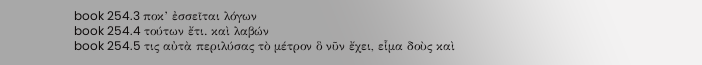book 254.3 ποκ’ ἐσσεῖται λόγων
book 254.4 τούτων ἔτι. καὶ λαβών
book 254.5 τις αὐτὰ περιλύσας τὸ μέτρον ὃ νῦν ἔχει, εἷμα δοὺς καὶ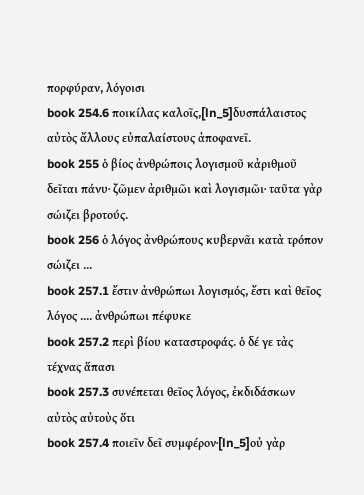πορφύραν, λόγοισι
book 254.6 ποικίλας καλοῖς,[ln_5]δυσπάλαιστος αὐτὸς ἄλλους εὐπαλαίστους ἀποφανεῖ.
book 255 ὁ βίος ἀνθρώποις λογισμοῦ κἀριθμοῦ δεῖται πάνυ· ζῶμεν ἀριθμῶι καὶ λογισμῶι· ταῦτα γὰρ σώιζει βροτούς.
book 256 ὁ λόγος ἀνθρώπους κυβερνᾶι κατὰ τρόπον σώιζει ...
book 257.1 ἔστιν ἀνθρώπωι λογισμός, ἔστι καὶ θεῖος λόγος .... ἀνθρώπωι πέφυκε
book 257.2 περὶ βίου καταστροφάς. ὁ δέ γε τὰς τέχνας ἅπασι
book 257.3 συνέπεται θεῖος λόγος, ἐκδιδάσκων αὐτὸς αὐτοὺς ὅτι
book 257.4 ποιεῖν δεῖ συμφέρον·[ln_5]οὐ γὰρ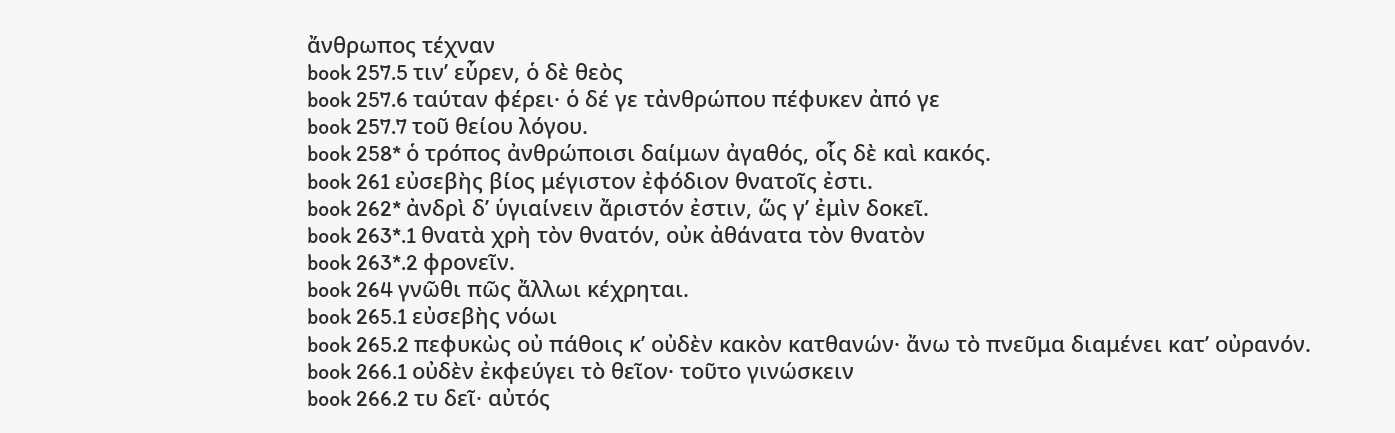ἄνθρωπος τέχναν
book 257.5 τιν’ εὗρεν, ὁ δὲ θεὸς
book 257.6 ταύταν φέρει· ὁ δέ γε τἀνθρώπου πέφυκεν ἀπό γε
book 257.7 τοῦ θείου λόγου.
book 258* ὁ τρόπος ἀνθρώποισι δαίμων ἀγαθός, οἷς δὲ καὶ κακός.
book 261 εὐσεβὴς βίος μέγιστον ἐφόδιον θνατοῖς ἐστι.
book 262* ἀνδρὶ δ’ ὑγιαίνειν ἄριστόν ἐστιν, ὥς γ’ ἐμὶν δοκεῖ.
book 263*.1 θνατὰ χρὴ τὸν θνατόν, οὐκ ἀθάνατα τὸν θνατὸν
book 263*.2 φρονεῖν.
book 264 γνῶθι πῶς ἄλλωι κέχρηται.
book 265.1 εὐσεβὴς νόωι
book 265.2 πεφυκὼς οὐ πάθοις κ’ οὐδὲν κακὸν κατθανών· ἄνω τὸ πνεῦμα διαμένει κατ’ οὐρανόν.
book 266.1 οὐδὲν ἐκφεύγει τὸ θεῖον· τοῦτο γινώσκειν
book 266.2 τυ δεῖ· αὐτός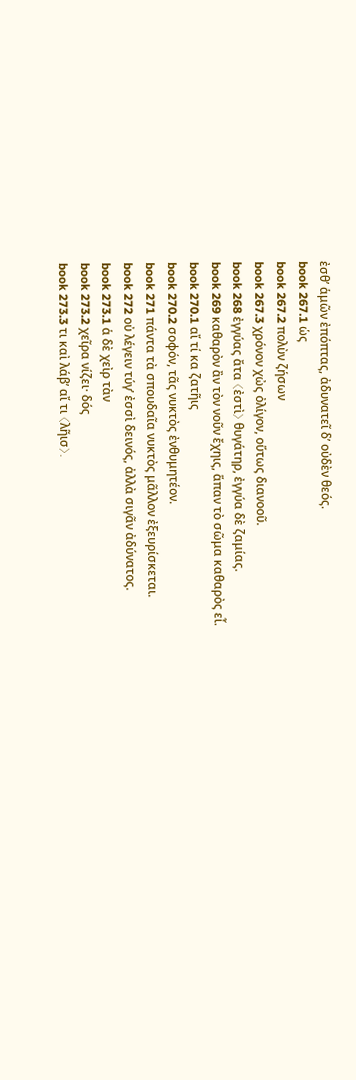ἐσθ’ ἁμῶν ἐπόπτας, ἀδυνατεῖ δ’ οὐδὲν θεός.
book 267.1 ὡς
book 267.2 πολὺν ζήσων
book 267.3 χρόνον χὠς ὀλίγον, οὕτως διανοοῦ.
book 268 ἐγγύας ἄτα 〈ἐστὶ〉 θυγάτηρ, ἐγγύα δὲ ζαμίας.
book 269 καθαρὸν ἂν τὸν νοῦν ἔχηις, ἅπαν τὸ σῶμα καθαρὸς εἶ.
book 270.1 αἴ τί κα ζατῆις
book 270.2 σοφόν, τᾶς νυκτὸς ἐνθυμητέον.
book 271 πάντα τὰ σπουδαῖα νυκτὸς μᾶλλον ἐξευρίσκεται.
book 272 οὐ λέγειν τύγ’ ἐσσὶ δεινός, ἀλλὰ σιγᾶν ἀδύνατος.
book 273.1 ἁ δὲ χεὶρ τὰν
book 273.2 χεῖρα νίζει· δός
book 273.3 τι καὶ λάβ’ αἴ τι 〈λῆισ〉.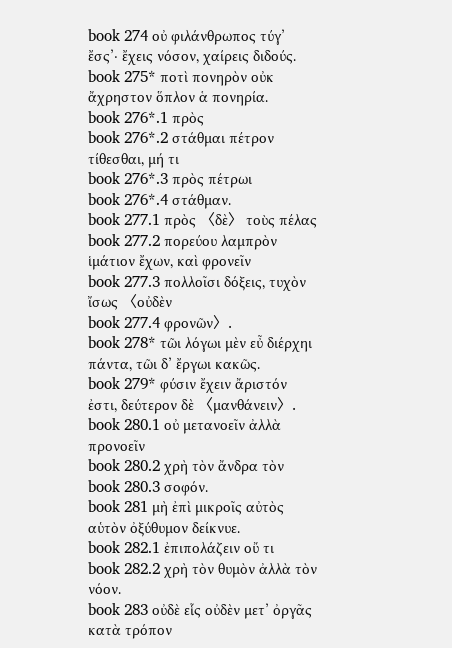book 274 οὐ φιλάνθρωπος τύγ’ ἔσς’· ἔχεις νόσον, χαίρεις διδούς.
book 275* ποτὶ πονηρὸν οὐκ ἄχρηστον ὅπλον ἁ πονηρία.
book 276*.1 πρὸς
book 276*.2 στάθμαι πέτρον τίθεσθαι, μή τι
book 276*.3 πρὸς πέτρωι
book 276*.4 στάθμαν.
book 277.1 πρὸς 〈δὲ〉 τοὺς πέλας
book 277.2 πορεύου λαμπρὸν ἱμάτιον ἔχων, καὶ φρονεῖν
book 277.3 πολλοῖσι δόξεις, τυχὸν ἴσως 〈οὐδὲν
book 277.4 φρονῶν〉.
book 278* τῶι λόγωι μὲν εὖ διέρχηι πάντα, τῶι δ’ ἔργωι κακῶς.
book 279* φύσιν ἔχειν ἄριστόν ἐστι, δεύτερον δὲ 〈μανθάνειν〉.
book 280.1 οὐ μετανοεῖν ἀλλὰ προνοεῖν
book 280.2 χρὴ τὸν ἄνδρα τὸν
book 280.3 σοφόν.
book 281 μὴ ἐπὶ μικροῖς αὐτὸς αὑτὸν ὀξύθυμον δείκνυε.
book 282.1 ἐπιπολάζειν οὔ τι
book 282.2 χρὴ τὸν θυμὸν ἀλλὰ τὸν νόον.
book 283 οὐδὲ εἷς οὐδὲν μετ’ ὀργᾶς κατὰ τρόπον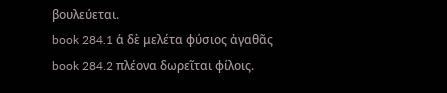βουλεύεται.
book 284.1 ἁ δὲ μελέτα φύσιος ἀγαθᾶς
book 284.2 πλέονα δωρεῖται φίλοις.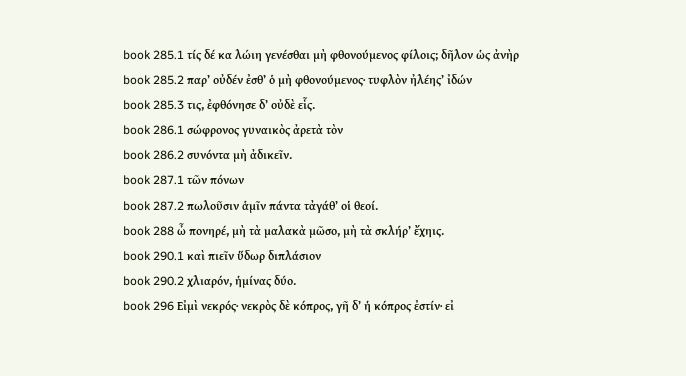book 285.1 τίς δέ κα λώιη γενέσθαι μὴ φθονούμενος φίλοις; δῆλον ὡς ἀνὴρ
book 285.2 παρ’ οὐδέν ἐσθ’ ὁ μὴ φθονούμενος· τυφλὸν ἠλέης’ ἰδών
book 285.3 τις, ἐφθόνησε δ’ οὐδὲ εἷς.
book 286.1 σώφρονος γυναικὸς ἀρετὰ τὸν
book 286.2 συνόντα μὴ ἀδικεῖν.
book 287.1 τῶν πόνων
book 287.2 πωλοῦσιν ἁμῖν πάντα τἀγάθ’ οἱ θεοί.
book 288 ὦ πονηρέ, μὴ τὰ μαλακὰ μῶσο, μὴ τὰ σκλήρ’ ἔχηις.
book 290.1 καὶ πιεῖν ὕδωρ διπλάσιον
book 290.2 χλιαρόν, ἡμίνας δύο.
book 296 Εἰμὶ νεκρός· νεκρὸς δὲ κόπρος, γῆ δ’ ἡ κόπρος ἐστίν· εἰ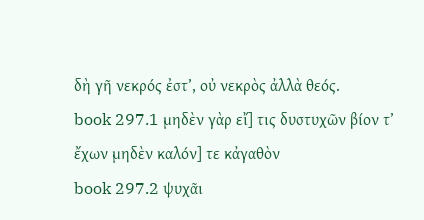δὴ γῆ νεκρός ἐστ’, οὐ νεκρὸς ἀλλὰ θεός.
book 297.1 μηδὲν γὰρ εἴ] τις δυστυχῶν βίον τ’ ἔχων μηδὲν καλόν] τε κἀγαθὸν
book 297.2 ψυχᾶι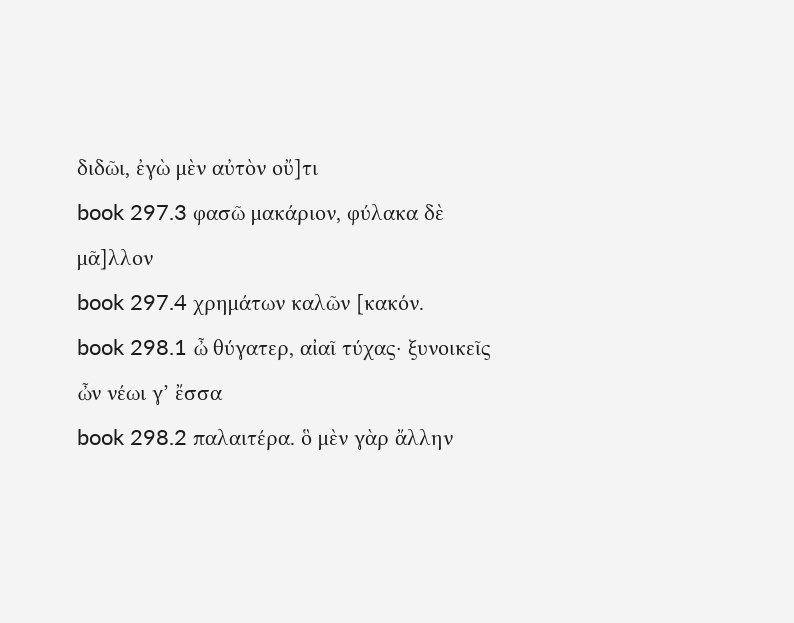διδῶι, ἐγὼ μὲν αὐτὸν οὔ]τι
book 297.3 φασῶ μακάριον, φύλακα δὲ μᾶ]λλον
book 297.4 χρημάτων καλῶν [κακόν.
book 298.1 ὦ θύγατερ, αἰαῖ τύχας· ξυνοικεῖς ὦν νέωι γ’ ἔσσα
book 298.2 παλαιτέρα. ὃ μὲν γὰρ ἄλλην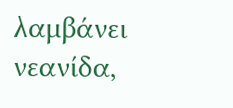λαμβάνει νεανίδα,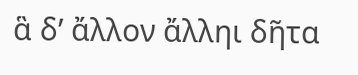ἃ δ’ ἄλλον ἄλληι δῆτα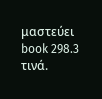μαστεύει
book 298.3 τινά.